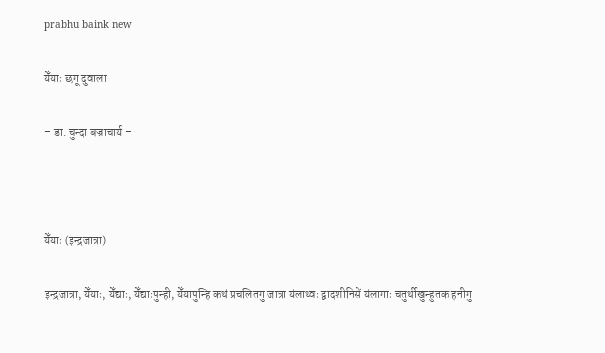prabhu baink new

येँयाः छगू दुवाला

– डा. चुन्दा बज्राचार्य –



येँयाः (इन्द्रजात्रा)

इन्द्रजात्रा, येँयाः, येँद्याः, येँद्याःपुन्ही, येँयापुन्हि कथं प्रचलितगु जात्रा यंलाथ्वः द्वादशीनिसें यंलागाः चतुर्थीखुन्हुतक हनीगु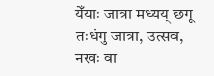येँयाः जात्रा मध्यय् छगू तःधंगु जात्रा, उत्सव, नखः वा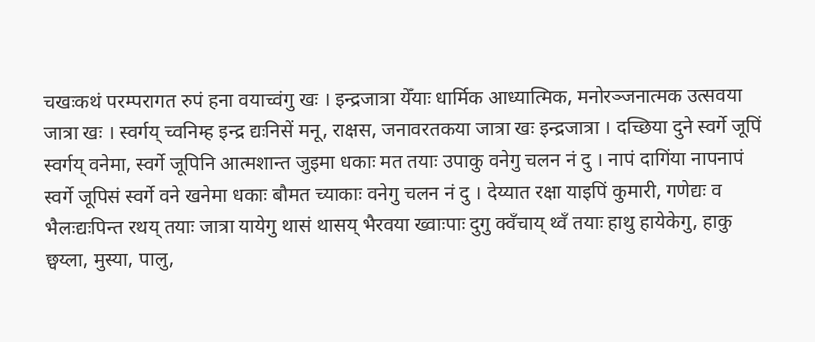चखःकथं परम्परागत रुपं हना वयाच्वंगु खः । इन्द्रजात्रा येँयाः धार्मिक आध्यात्मिक, मनोरञ्जनात्मक उत्सवया जात्रा खः । स्वर्गय् च्वनिम्ह इन्द्र द्यःनिसें मनू, राक्षस, जनावरतकया जात्रा खः इन्द्रजात्रा । दच्छिया दुने स्वर्गे जूपिं स्वर्गय् वनेमा, स्वर्गे जूपिनि आत्मशान्त जुइमा धकाः मत तयाः उपाकु वनेगु चलन नं दु । नापं दागिंया नापनापं स्वर्गे जूपिसं स्वर्गे वने खनेमा धकाः बौमत च्याकाः वनेगु चलन नं दु । देय्यात रक्षा याइपिं कुमारी, गणेद्यः व भैलःद्यःपिन्त रथय् तयाः जात्रा यायेगु थासं थासय् भैरवया ख्वाःपाः दुगु क्वँचाय् थ्वँ तयाः हाथु हायेकेगु, हाकु छ्वय्ला, मुस्या, पालु,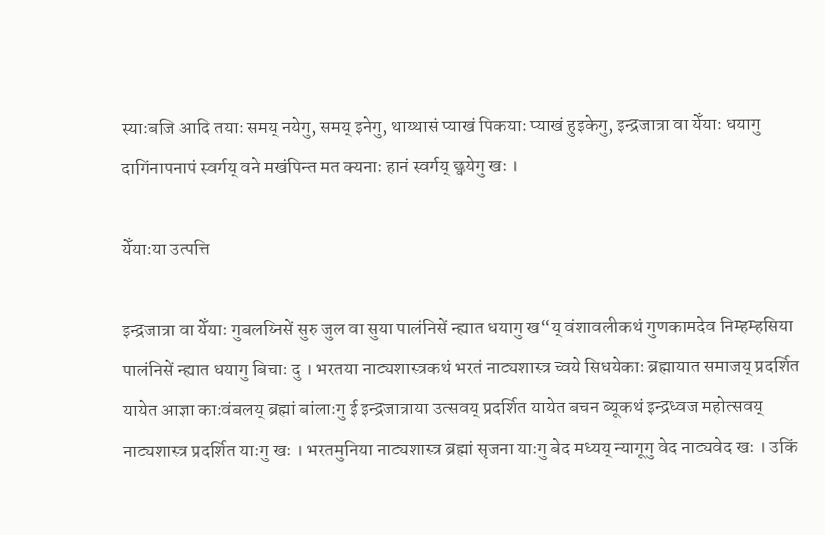स्याःबजि आदि तयाः समय् नयेगु, समय् इनेगु, थाय्थासं प्याखं पिकयाः प्याखं हुइकेगु, इन्द्रजात्रा वा येँयाः धयागु दागिंनापनापं स्वर्गय् वने मखंपिन्त मत क्यनाः हानं स्वर्गय् छ्वयेगु खः ।

येँयाःया उत्पत्ति

इन्द्रजात्रा वा येँयाः गुबलय्निसें सुरु जुल वा सुया पालंनिसें न्ह्यात धयागु ख“य् वंशावलीकथं गुणकामदेव निम्हम्हसिया पालंनिसें न्ह्यात धयागु बिचाः दु । भरतया नाट्यशास्त्रकथं भरतं नाट्यशास्त्र च्वये सिधयेकाः ब्रह्मायात समाजय् प्रदर्शित यायेत आज्ञा काःवंबलय् ब्रह्मां बांलाःगु ई इन्द्रजात्राया उत्सवय् प्रदर्शित यायेत बचन ब्यूकथं इन्द्रध्वज महोत्सवय् नाट्यशास्त्र प्रदर्शित याःगु खः । भरतमुनिया नाट्यशास्त्र ब्रह्मां सृजना याःगु बेद मध्यय् न्यागूगु वेद नाट्यवेद खः । उकिं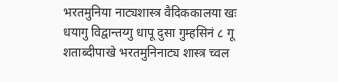भरतमुनिया नाट्यशास्त्र वैदिककालया खः धयागु विद्वान्तय्गु धापू दुसा गुम्हसिनं ८ गू शताब्दीपाखे भरतमुनिनाट्य शास्त्र च्वल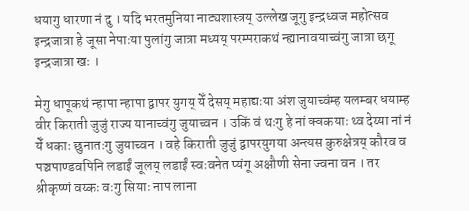धयागु धारणा नं दु । यदि भरतमुनिया नाट्यशास्त्रय् उल्लेख जूगु इन्द्रध्वज महोत्सव इन्द्रजात्रा हे जूसा नेपाःया पुलांगु जात्रा मध्यय् परम्पराकथं न्ह्यानावयाच्वंगु जात्रा छगू इन्द्रजात्रा खः ।

मेगु धापूकथं न्हापा न्हापा द्वापर युगय् येँ देसय् महाद्यःया अंश जुयाच्वंम्ह यलम्बर धयाम्ह वीर किराती जुजुं राज्य यानाच्वंगु जुयाच्वन । उकिं वं थःगु हे नां क्वकयाः थ्व देय्या नां नं येँ धकाः छुनातःगु जुयाच्वन । वहे किराती जुजुं द्वापरयुगया अन्त्यस कुरुक्षेत्रय् कौरव व पञ्चपाण्डवपिनि लडाईं जूलय् लडाईं स्वःवनेत प्यंगू अक्षौणी सेना ज्वना वन । तर श्रीकृष्णं वय्कः वःगु सियाः नाप लाना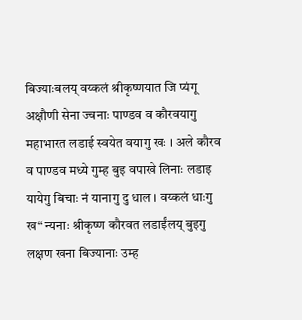बिज्याःबलय् वय्कलं श्रीकृष्णयात जि प्यंगू अक्षौणी सेना ज्वनाः पाण्डव व कौरवयागु महाभारत लडाई स्वयेत वयागु खः । अले कौरव व पाण्डव मध्ये गुम्ह बुइ वपाखे लिनाः लडाइ यायेगु बिचाः नं यानागु दु धाल । वय्कलं धाःगु ख“ न्यनाः श्रीकृष्ण कौरवत लडाईंलय् बुइगु लक्षण खना बिज्यानाः उम्ह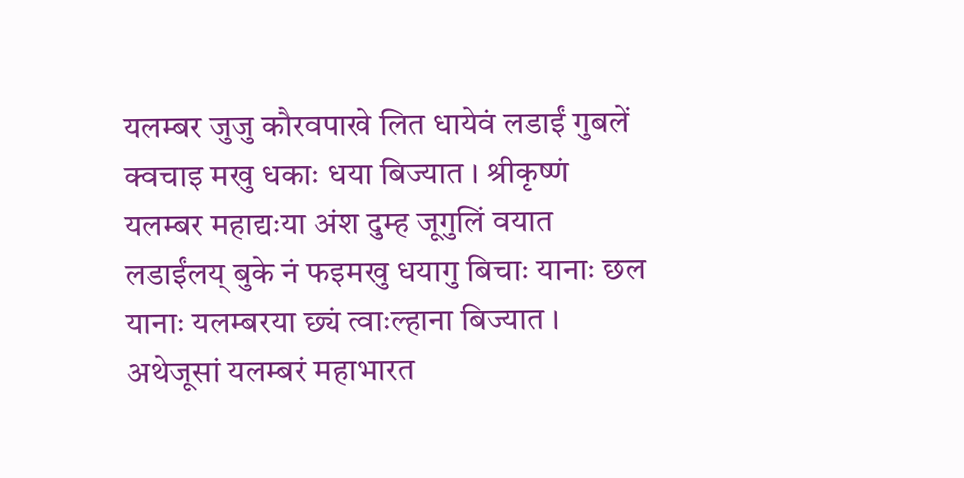यलम्बर जुजु कौरवपाखे लित धायेवं लडाईं गुबलें क्वचाइ मखु धकाः धया बिज्यात । श्रीकृष्णं यलम्बर महाद्यःया अंश दुम्ह जूगुलिं वयात लडाईंलय् बुके नं फइमखु धयागु बिचाः यानाः छल यानाः यलम्बरया छ्यं त्वाःल्हाना बिज्यात । अथेजूसां यलम्बरं महाभारत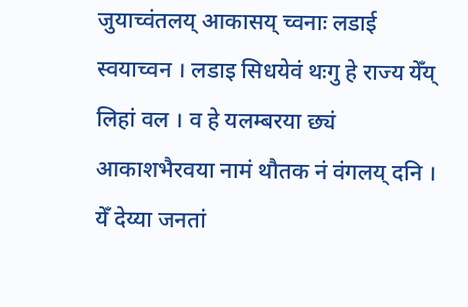जुयाच्वंतलय् आकासय् च्वनाः लडाई स्वयाच्वन । लडाइ सिधयेवं थःगु हे राज्य येँय् लिहां वल । व हे यलम्बरया छ्यं आकाशभैरवया नामं थौतक नं वंगलय् दनि । येँ देय्या जनतां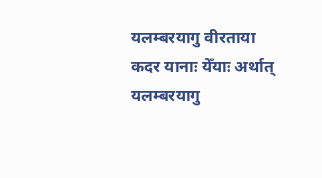यलम्बरयागु वीरताया कदर यानाः येँयाः अर्थात् यलम्बरयागु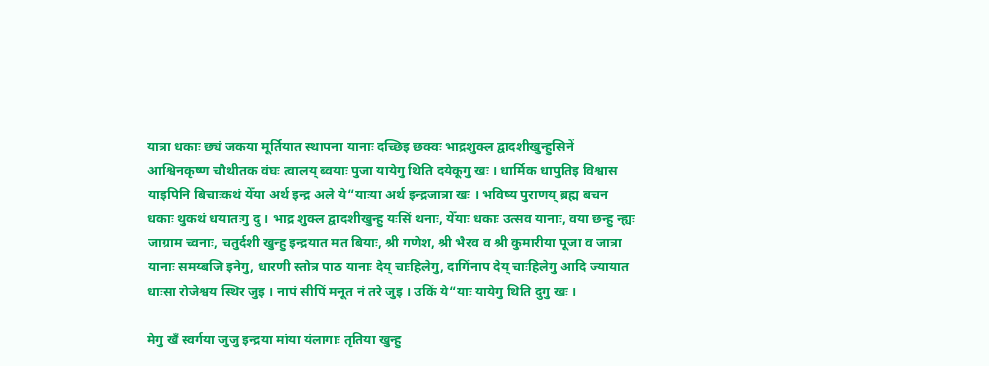यात्रा धकाः छ्यं जकया मूर्तियात स्थापना यानाः दच्छिइ छक्वः भाद्रशुक्ल द्वादशीखुन्हुसिनें आश्विनकृष्ण चौथीतक वंघः त्वालय् ब्वयाः पुजा यायेगु थिति दयेकूगु खः । धार्मिक धापुतिइ विश्वास याइपिनि बिचाःकथं येँया अर्थ इन्द्र अले ये“याःया अर्थ इन्द्रजात्रा खः । भविष्य पुराणय् ब्रह्म बचन धकाः थुकथं धयातःगु दु । भाद्र शुक्ल द्वादशीखुन्हु यःसिं थनाः, येँयाः धकाः उत्सव यानाः, वया छन्हु न्ह्यः जाग्राम च्वनाः, चतुर्दशी खुन्हु इन्द्रयात मत बियाः, श्री गणेश, श्री भैरव व श्री कुमारीया पूजा व जात्रा यानाः समय्बजि इनेगु, धारणी स्तोत्र पाठ यानाः देय् चाःहिलेगु, दागिंनाप देय् चाःहिलेगु आदि ज्यायात धाःसा रोजेश्वय स्थिर जुइ । नापं सीपिं मनूत नं तरे जुइ । उकिं ये“याः यायेगु थिति दुगु खः ।

मेगु खँ स्वर्गया जुजु इन्द्रया मांया यंलागाः तृतिया खुन्हु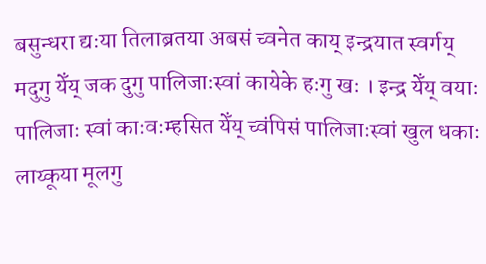बसुन्धरा द्यःया तिलाब्रतया अबसं च्वनेत काय् इन्द्रयात स्वर्गय् मदुगु येँय् जक दुगु पालिजाःस्वां कायेके हःगु खः । इन्द्र येँय् वयाः पालिजाः स्वां काःवःम्हसित येँय् च्वंपिसं पालिजाःस्वां खुल धकाः लाय्कूया मूलगु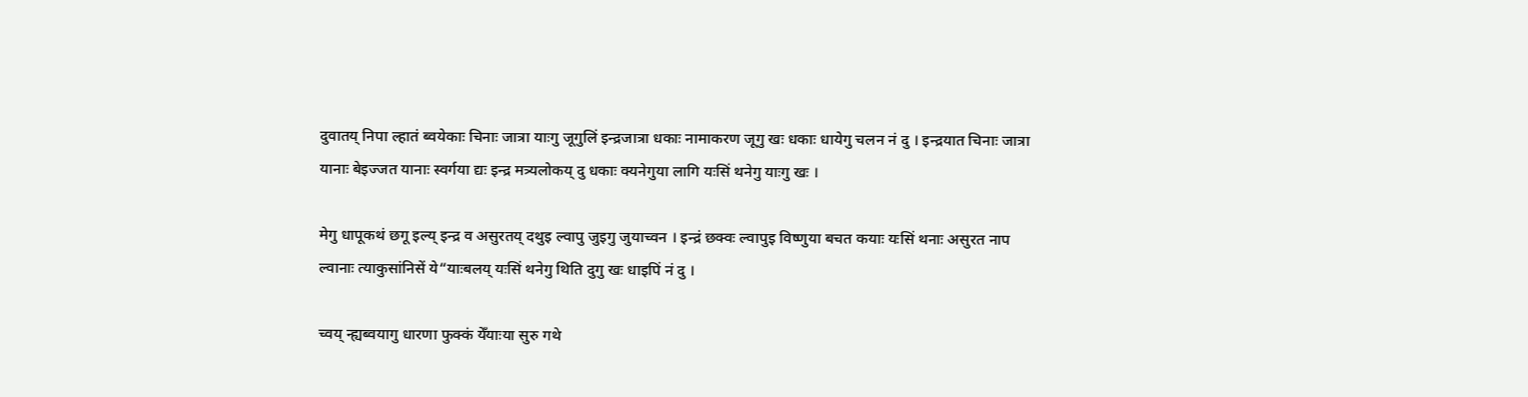दुवातय् निपा ल्हातं ब्वयेकाः चिनाः जात्रा याःगु जूगुलिं इन्द्रजात्रा धकाः नामाकरण जूगु खः धकाः धायेगु चलन नं दु । इन्द्रयात चिनाः जात्रा यानाः बेइज्जत यानाः स्वर्गया द्यः इन्द्र मत्र्यलोकय् दु धकाः क्यनेगुया लागि यःसिं थनेगु याःगु खः ।

मेगु धापूकथं छगू इल्य् इन्द्र व असुरतय् दथुइ ल्वापु जुइगु जुयाच्वन । इन्द्रं छक्वः ल्वापुइ विष्णुया बचत कयाः यःसिं थनाः असुरत नाप ल्वानाः त्याकुसांनिसें ये“याःबलय् यःसिं थनेगु थिति दुगु खः धाइपिं नं दु ।

च्वय् न्ह्यब्वयागु धारणा फुक्कं येँयाःया सुरु गथे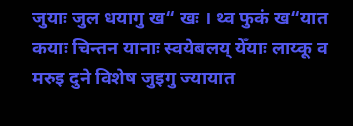जुयाः जुल धयागु ख“ खः । थ्व फुकं ख“यात कयाः चिन्तन यानाः स्वयेबलय् येँयाः लाय्कू व मरुइ दुने विशेष जुइगु ज्यायात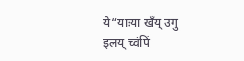ये“याःया खँय् उगु इलय् च्वंपिं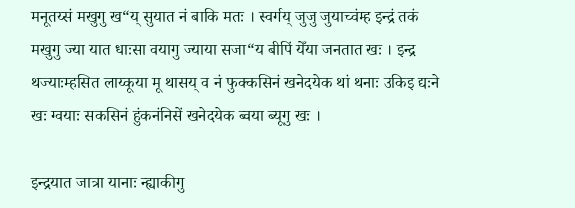मनूतय्सं मखुगु ख“य् सुयात नं बाकि मतः । स्वर्गय् जुजु जुयाच्वंम्ह इन्द्रं तकं मखुगु ज्या यात धाःसा वयागु ज्याया सजा“य बीपिं येँया जनतात खः । इन्द्र थज्याःम्हसित लाय्कूया मू थासय् व नं फुक्कसिनं खनेदयेक थां थनाः उकिइ द्यःने खः ग्वयाः सकसिनं हुंकनंनिसें खनेदयेक ब्वया ब्यूगु खः ।

इन्द्रयात जात्रा यानाः न्ह्याकीगु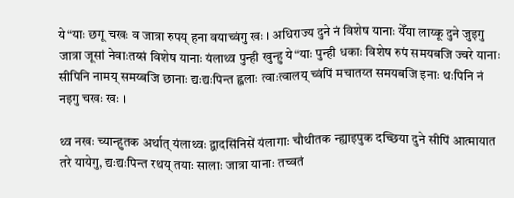ये“याः छगू चखः व जात्रा रुपय् हना वयाच्वंगु खः । अधिराज्य दुने नं विशेष यानाः येँया लाय्कू दुने जुइगु जात्रा जूसां नेवाःतय्सं विशेष यानाः यंलाथ्व पुन्ही खुन्हु ये“याः पुन्ही धकाः विशेष रुपं समयबजि ज्वरे यानाः सीपिनि नामय् समय्बजि छानाः द्यःद्यःपिन्त ह्वलाः त्वाःत्वालय् च्वंपिं मचातय्त समयबजि इनाः थःपिनि नं नइगु चखः खः ।

थ्व नखः च्यान्हुतक अर्थात् यंलाथ्वः द्वादसिंनिसें यंलागाः चौथीतक न्ह्याइपुक दच्छिया दुने सीपिं आत्मायात तरे यायेगु, द्यःद्यःपिन्त रथय् तयाः सालाः जात्रा यानाः तच्वतं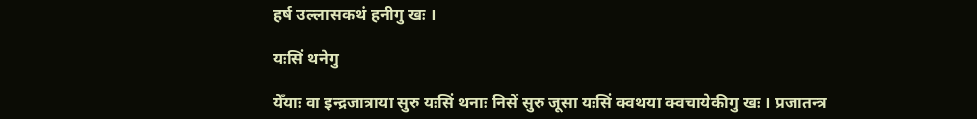हर्ष उल्लासकथं हनीगु खः ।

यःसिं थनेगु

येँयाः वा इन्द्रजात्राया सुरु यःसिं थनाः निसें सुरु जूसा यःसिं क्वथया क्वचायेकीगु खः । प्रजातन्त्र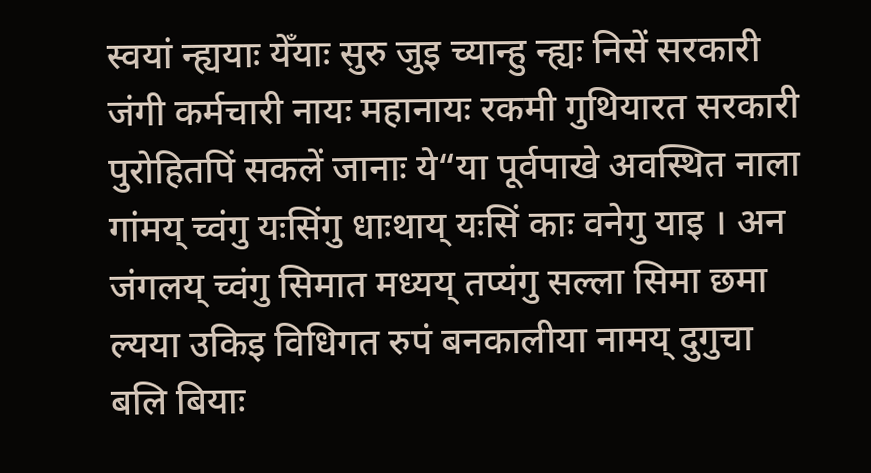स्वयां न्ह्ययाः येँयाः सुरु जुइ च्यान्हु न्ह्यः निसें सरकारी जंगी कर्मचारी नायः महानायः रकमी गुथियारत सरकारी पुरोहितपिं सकलें जानाः ये“या पूर्वपाखे अवस्थित नाला गांमय् च्वंगु यःसिंगु धाःथाय् यःसिं काः वनेगु याइ । अन जंगलय् च्वंगु सिमात मध्यय् तप्यंगु सल्ला सिमा छमा ल्यया उकिइ विधिगत रुपं बनकालीया नामय् दुगुचा बलि बियाः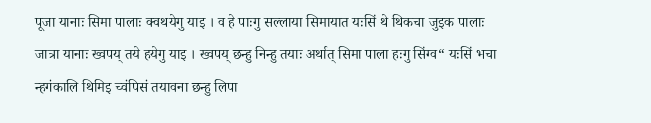पूजा यानाः सिमा पालाः क्वथयेगु याइ । व हे पाःगु सल्लाया सिमायात यःसिं थे थिकचा जुइक पालाः जात्रा यानाः ख्वपय् तये हयेगु याइ । ख्वपय् छन्हु निन्हु तयाः अर्थात् सिमा पाला हःगु सिंग्व“ यःसिं भचा न्हगंकालि थिमिइ च्वंपिसं तयावना छन्हु लिपा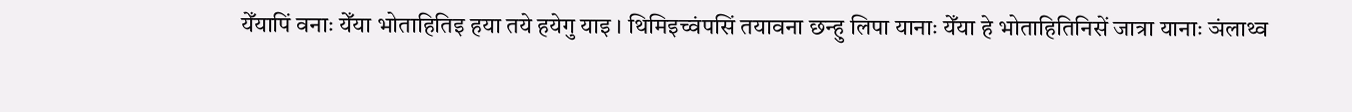येँयापिं वनाः येँया भोताहितिइ हया तये हयेगु याइ । थिमिइच्वंपसिं तयावना छन्हु लिपा यानाः येँया हे भोताहितिनिसें जात्रा यानाः ञंलाथ्व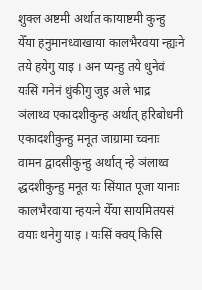शुक्ल अष्टमी अर्थात कायाष्टमी कुन्हु येँया हनुमानध्वाखाया कालभैरवया न्ह्यःने तये हयेगु याइ । अन प्यन्हु तये धुनेवं यःसिं गनेनं धुंकीगु जुइ अले भाद्र ञंलाथ्व एकादशीकुन्ह अर्थात् हरिबोधनी एकादशीकुन्हु मनूत जाग्रामा च्वनाः वामन द्वादसीकुन्हु अर्थात् न्हे ञंलाथ्व द्धदशीकुन्हु मनूत यः सिंयात पूजा यानाः कालभैरवाया न्हयःने येँया सायमितयसं वयाः थनेगु याइ । यःसिं क्वय् किसि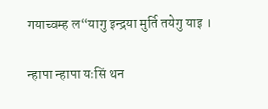गयाच्वम्ह ल“यागु इन्द्रया मुर्ति तयेगु याइ ।

न्हापा न्हापा यःसिं थन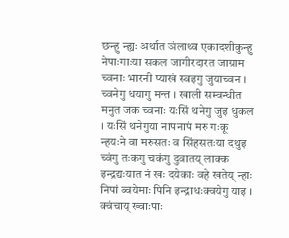छन्हु न्ह्यः अर्थात ञंलाथ्व एकादशीकुन्हु नेपाःगाःया सकल जागीरदारत जाग्राम च्वनाः भारनी प्याखं स्वइगु जुयाच्वन । च्वनेगु धयागु मन्त । खाली सम्वन्धीत मनुत जक च्वनाः यःसिं थनेगु जुइ धुकल । यःसिं थनेगुया नापनापं मरु गःकू न्हयःने वा मरुसतः व सिंहसतःया दथुइ च्वंगु तःकगु चकंगु दुवातय् लाक्क इन्द्रद्यःयात नं खः दयेकाः वहे खतेय् न्हाः निपां ब्वयेमाः पिनि इन्द्राधःक्वयेगु याइ । क्वंचाय् ख्वाःपाः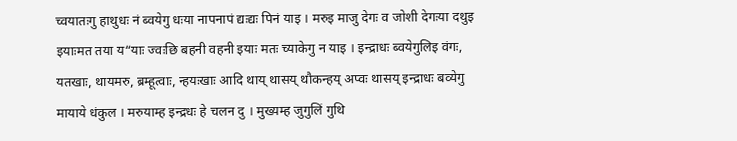च्वयातःगु हाथुधः नं ब्वयेगु धःया नापनापं द्यःद्यः पिनं याइ । मरुइ माजु देगः व जोशी देगःया दथुइ इयाःमत तया य“याः ज्वःछि बहनी वहनी इयाः मतः च्याकेगु न याइ । इन्द्राधः ब्वयेगुलिइ वंगः, यतखाः, थायमरु, ब्रम्हूत्वाः, न्हयःखाः आदि थाय् थासय् थौकन्हय् अप्वः थासय् इन्द्राधः बव्येगु मायाये धंकुल । मरुयाम्ह इन्द्रधः हे चलन दु । मुख्यम्ह जुगुलिं गुथि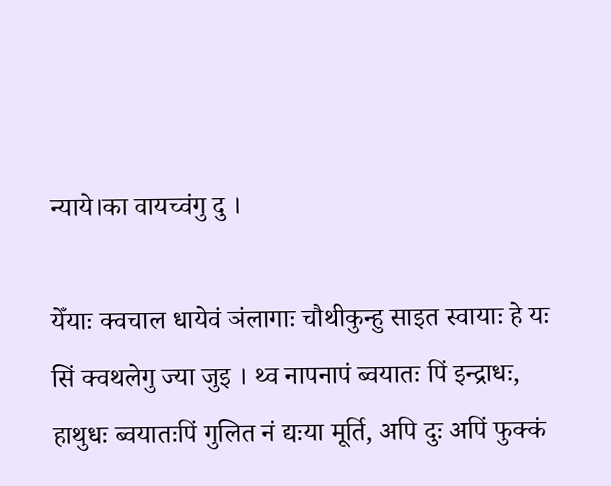न्याये।का वायच्वंगु दु ।

येँयाः क्वचाल धायेवं ञंलागाः चौथीकुन्हु साइत स्वायाः हे यः सिं क्वथलेगु ज्या जुइ । थ्व नापनापं ब्वयातः पिं इन्द्राधः, हाथुधः ब्वयातःपिं गुलित नं द्यःया मूर्ति, अपि दुः अपिं फुक्कं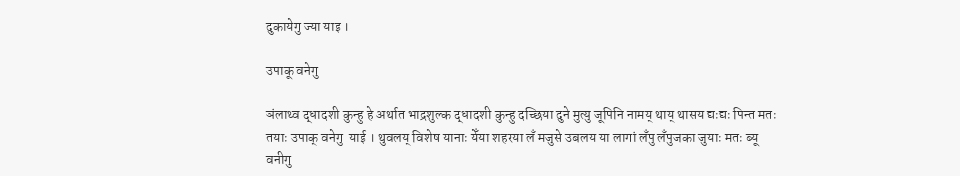दुकायेगु ज्या याइ ।

उपाकू वनेगु

ञंलाथ्व द्धादशी कुन्हु हे अर्थात भाद्रशुल्क द्धादशी कुन्हु दच्छिया दुने मुत्यु जूपिनि नामय् थाय् थासय द्यःद्यः पिन्त मतः तयाः उपाक् वनेगु  याई । थुवलय् विशेष यानाः येँया शहरया लँ मजुसे उबलय या लागां लँपु लँपुजका जुयाः मतः ब्यू वनीगु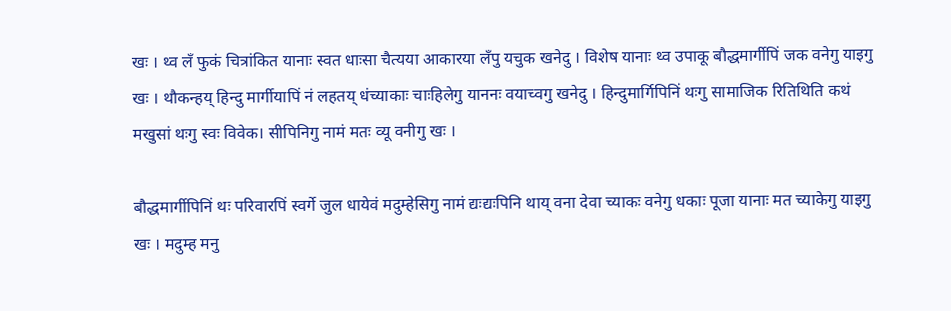खः । थ्व लँ फुकं चित्रांकित यानाः स्वत धाःसा चैत्यया आकारया लँपु यचुक खनेदु । विशेष यानाः थ्व उपाकू बौद्धमार्गीपिं जक वनेगु याइगु खः । थौकन्हय् हिन्दु मार्गीयापिं नं लहतय् धंच्याकाः चाःहिलेगु याननः वयाच्वगु खनेदु । हिन्दुमार्गिपिनिं थःगु सामाजिक रितिथिति कथं मखुसां थःगु स्वः विवेक। सीपिनिगु नामं मतः व्यू वनीगु खः ।

बौद्धमार्गीपिनिं थः परिवारपिं स्वर्गे जुल धायेवं मदुम्हेसिगु नामं द्यःद्यःपिनि थाय् वना देवा च्याकः वनेगु धकाः पूजा यानाः मत च्याकेगु याइगु खः । मदुम्ह मनु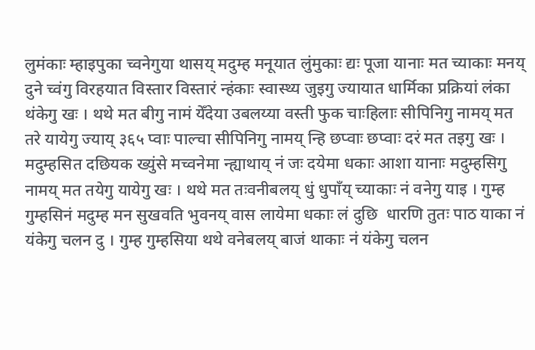लुमंकाः म्हाइपुका च्वनेगुया थासय् मदुम्ह मनूयात लुंमुकाः द्यः पूजा यानाः मत च्याकाः मनय् दुने च्वंगु विरहयात विस्तार विस्तारं न्हंकाः स्वास्थ्य जुइगु ज्यायात धार्मिका प्रक्रियां लंका थंकेगु खः । थथे मत बीगु नामं येँदेया उबलय्या वस्ती फुक चाःहिलाः सीपिनिगु नामय् मत तरे यायेगु ज्याय् ३६५ प्वाः पाल्चा सीपिनिगु नामय् न्हि छप्वाः छप्वाः दरं मत तइगु खः । मदुम्हसित दछियक ख्युंसे मच्वनेमा न्ह्याथाय् नं जः दयेमा धकाः आशा यानाः मदुम्हसिगु नामय् मत तयेगु यायेगु खः । थथे मत तःवनीबलय् धुं धुपाँय् च्याकाः नं वनेगु याइ । गुम्ह गुम्हसिनं मदुम्ह मन सुखवति भुवनय् वास लायेमा धकाः लं दुछि  धारणि तुतः पाठ याका नं यंकेगु चलन दु । गुम्ह गुम्हसिया थथे वनेबलय् बाजं थाकाः नं यंकेगु चलन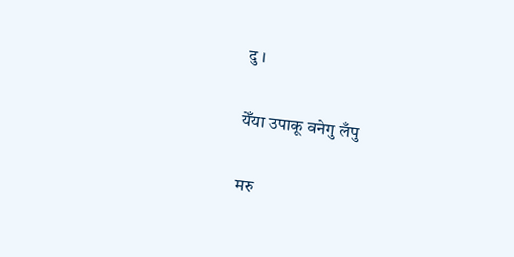दु ।

येँया उपाकू वनेगु लँपु

मरु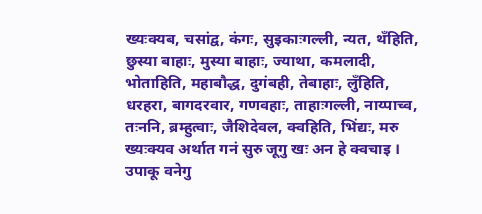ख्यःक्यब, चसांद्व, कंगः, सुइकाःगल्ली, न्यत, थँहिति, छुस्या बाहाः, मुस्या बाहाः, ज्याथा, कमलादी, भोताहिति, महाबौद्ध, दुगंबही, तेबाहाः, लुँहिति, धरहरा, बागदरवार, गणवहाः, ताहाःगल्ली, नाय्पाच्व, तःननि, ब्रम्हुत्वाः, जैशिदेवल, क्वहिति, भिंद्यः, मरु ख्यःक्यव अर्थात गनं सुरु जूगु खः अन हे क्वचाइ । उपाकू वनेगु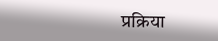प्रक्रिया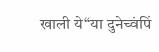खाली ये“या दुनेच्वंपिं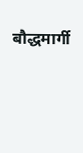बौद्धमार्गी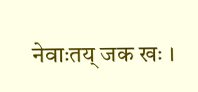नेवाःतय् जक खः ।